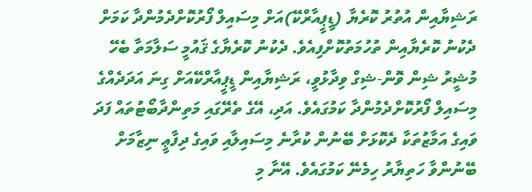ރަޝިޔާއިން އުތުރު ކޮރެޔާ (ޑީޕީއާރްކޭ)އަށް މިސައިލް ފޯރުކޮށްދެމުންދާ ކަމަށް ދެކުނު ކޮރެޔާއިން ތުހުމަތުކޮށްފިއެވެ. ދެކުނު ކޮރެޔާގެ ޤައުމީ ސަލާމަތާ ބެހޭ މުޝީރު ޝިން ވޮން-ޝިގް ވިދާޅުވީ، ރަޝިޔާއިން ޑީޕީއާރްކޭއަށް ގިނަ އަދަދެއްގެ މިސައިލް ފޯރުކޮށްދެމުންދާ ކަމުގައެވެ. އަދި، އޭގެ ތެރޭގައި މަތިންދާބޯޓުތައް ފަދަ ވައިގެ އަމާޒުތަކާ ދެކޮޅަށް ބޭނުން ކުރާނެ މިސައިލާއި ވައިގެ ދިފާޢީ ނިޒާމަށް ބޭނުންވާ ހަތިޔާރު ހިމެނޭ ކަމުގައެވެ. އޭނާ މި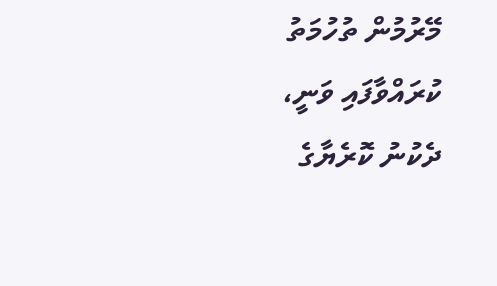މޭރުމުން ތުހުމަތު ކުރައްވާފައި ވަނީ، ދެކުނު ކޮރެޔާގެ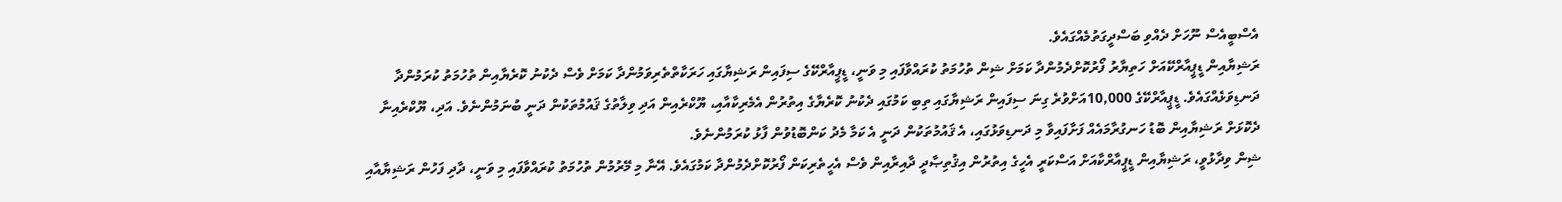އެސްބީއެސް ނޫހަށް ދެއްވި ބަސްދީގަތުމެއްގައެވެ.
ރަޝިޔާއިން ޑީޕީއާރްކޭއަށް ހަތިޔާރު ފޯރުކޮށްދެމުންދާ ކަމަށް ޝިން ތުހުމަތު ކުރައްވާފައި މި ވަނީ، ޑީޕީއާރްކޭގެ ސިފައިން ރަޝިޔާގައި ހަރަކާތްތެރިވަމުންދާ ކަމަށް ވެސް ދެކުނު ކޮރެޔާއިން ތުހުމަތު ކުރަމުންދާ ދަނޑިވަޅެއްގައެވެ. ޑީޕީއާރްކޭގެ 10,000އަށްވުރެ ގިނަ ސިފައިން ރަޝިޔާގައި ތިބި ކަމުގައި ދެކުނު ކޮރެޔާގެ އިތުރުން އެމެރިކާއާއި، ޔޫކްރެއިން އަދި ވިލާތުގެ ޤައުމުތަކުން ދަނީ ބުނަމުންނެވެ. އަދި، ޔޫކްރެއިނާ ދެކޮޅަށް ރަޝިޔާއިން ބޮޑު ހަނގުރާމައެއް ފަށާފައިވާ މި ދަނޑިވަޅުގައި، އެ ޤައުމުތަކުން ދަނީ އެ ކަމާ މެދު ކަންބޮޑުވުން ފާޅު ކުރަމުންނެވެ.
ޝިން ވިދާޅުވީ، ރަޝިޔާއިން ޑީޕީއާރްކާއަށް އަސްކަރީ އެހީގެ އިތުރުން އިޤުތިޞާދީ ދާއިރާއިން ވެސް އެހީތެރިކަން ފޯރުކޮށްދެމުންދާ ކަމުގައެވެ. އޭނާ މި މޭރުމުން ތުހުމަތު ކުރައްވާފައި މި ވަނީ، ދާދި ފަހުން ރަޝިޔާއާއި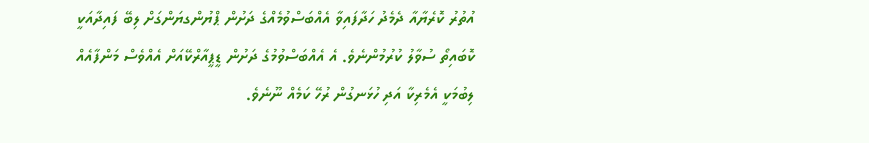އުތުރު ކޮރެޔާއާ ދެމެދު ހަދާފައިވާ އެއްބަސްވުމެއްގެ ދަށުން ޕްޔުންގޔަންގަށް ލިބޭ ފައިދާއަކީ ކޮބައިތޯ ސުވާލު ކުރުމުންނެވެ. އެ އެއްބަސްވުމުގެ ދަށުން ޑީޕީއާރްކޭއަށް އެއްވެސް މަންފާއެއް ލިބުމަކީ އެމެރިކާ އަދި ހުޅަނގުން ރުހޭ ކަމެއް ނޫނެވެ.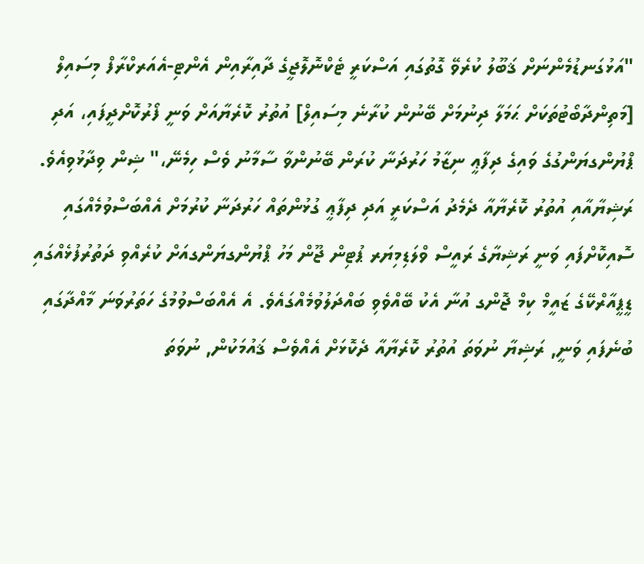"އަޅުގަނޑުމެންނަށް ޤަބޫލު ކުރެވޭ ގޮތުގައި އަސްކަރީ ޓެކްނޮލޮޖީގެ ދާއިރާއިން އެންޓި-އެއަރކްރާފް މިސައިލް [މަތިންދާބޯޓުތަކަށް ޙަމަލާ ދިނުމަށް ބޭނުން ކުރާނެ މިސައިލް] އުތުރު ކޮރެޔާއަށް ވަނީ ފޯރުކޮށްދީފައި، އަދި ޕްޔުންގޔަންގުގެ ވައިގެ ދިފާޢީ ނިޒާމު ހަރުދަނާ ކުރަން ބޭނުންވާ ސާމާނު ވެސް ހިމެނޭ،" ޝިން ވިދާޅުވިއެވެ.
ރަޝިޔާއާއި އުތުރު ކޮރެޔާއާ ދެމެދު އަސްކަރީ އަދި ދިފާޢީ ގުޅުންތައް ހަރުދަނާ ކުރުމަށް އެއްބަސްވުމެއްގައި ސޮއިކޮށްފައި ވަނީ ރަޝިޔާގެ ރައީސް ވްލަޑިމިޔަރ ޕުޓިން ޖޫން މަހު ޕްޔުންގޔަންގއަށް ކުރެއްވި ދަތުރުފުޅެއްގައި ޑީޕީއާރްކޭގެ ޒައީމް ކިމް ޖޮންގ އުނާ އެކު ބޭއްވެވި ބައްދަލުވުމެއްގައެވެ. އެ އެއްބަސްވުމުގެ ހަތަރުވަނަ މާއްދާގައި ބުނެފައި ވަނީ, ރަޝިޔާ ނުވަތަ އުތުރު ކޮރެޔާއާ ދެކޮޅަށް އެއްވެސް ޤައުމަކުން, ނުވަތަ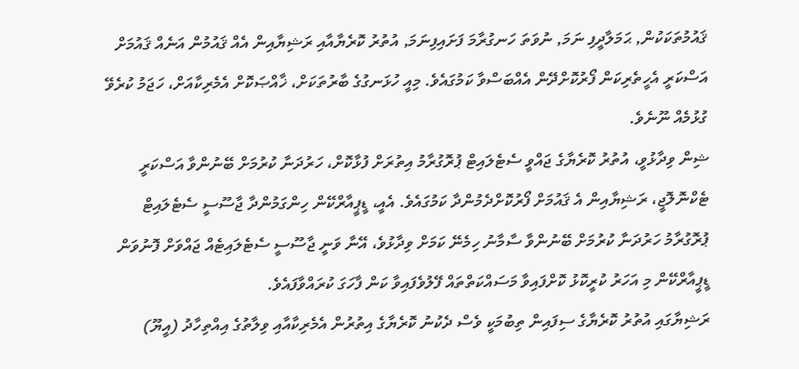ޤައުމުތަކަކުން, ޙަމަލާދީފި ނަމަ, ނުވަތަ ހަނގުރާމަ ފަށައިފިނަމަ, އުތުރު ކޮރެޔާއާއި ރަޝިޔާއިން އެއް ޤައުމުން އަނެއް ޤައުމަށް އަސްކަރީ އެހީތެރިކަން ފޯރުކޮށްދޭން އެއްބަސްވާ ކަމުގައެވެ. މިއީ ހުޅަނގުގެ ބާރުތަކަށް، ޚާއްޞަކޮށް އެމެރިކާއަށް، ހަޖަމު ކުރެވޭ ގުޅުމެއް ނޫނެވެ.
ޝިން ވިދާޅުވީ، އުތުރު ކޮރެޔާގެ ޖައްވީ ސެޓެލައިޓް ޕުރޮގުރާމު އިތުރަށް ފުޅާކޮށް، ހަރުދަނާ ކުރުމަށް ބޭނުންވާ އަސްކަރީ ޓެކްނޮލޮޖީ، ރަޝިޔާއިން އެ ޤައުމަށް ފޯރުކޮށްދެމުންދާ ކަމުގައެވެ. އެއީ، ޑީޕީއާރްކޭން ހިންގަމުންދާ ޖާސޫސީ ސެޓެލައިޓް ޕުރޮގުރާމު ހަރުދަނާ ކުރުމަށް ބޭނުންވާ ސާމާނު ހިމެނޭ ކަމަށް ވިދާޅުވެ، އޭނާ ވަނީ ޖާސޫސީ ސެޓެލައިޓެއް ޖައްވަށް ފޮނުވަން ޑީޕީއާރްކޭން މި އަހަރު ކުރީކޮޅު ކޮށްފައިވާ މަސައްކަތްތައް ފޭލުވެފައިވާ ކަން ފާހަގަ ކުރައްވާފައެވެ.
ރަޝިޔާގައި އުތުރު ކޮރެޔާގެ ސިފައިން ތިބުމަކީ ވެސް ދެކުނު ކޮރެޔާގެ އިތުރުން އެމެރިކާއާއި ވިލާތުގެ އިއްތިހާދު (އީޔޫ)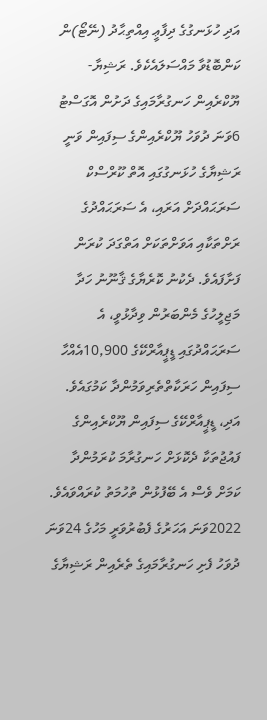އަދި ހުޅަނގުގެ ދިފާޢީ އިއްތިޙާދު (ނޭޓޯ)ން ކަންބޮޑުވާ މައްސަލައެކެވެ. ރަޝިޔާ-ޔޫކްރެއިން ހަނގުރާމައިގެ ދަށުން އޮގަސްޓު 6ވަނަ ދުވަހު ޔޫކްރެއިންގެ ސިފައިން ވަނީ ރަޝިޔާގެ ހުޅަނގުގައި އޮތް ކޫރްސްކް ސަރަޙައްދަށް އަރައި، އެ ސަރަޙައްދުގެ ރަށްތަކާއި އަވަށްތަކަށް އަތްގަދަ ކުރަން ފަށާފައެވެ. ދެކުނު ކޮރެޔާގެ ޤާނޫނު ހަދާ މަޖިލީހުގެ މެންބަރުން ވިދާޅުވީ، އެ ސަރަޙައްދުގައި ޑީޕީއާރްކޭގެ 10,900އެއްހާ ސިފައިން ހަރަކާތްތެރިވަމުންދާ ކަމުގައެވެ. އަދި، ޑީޕީއާރްކޭގެ ސިފައިން ޔޫކްރެއިންގެ ފައުޖުތަކާ ދެކޮޅަށް ހަނގުރާމަ ކުރަމުންދާ ކަމަށް ވެސް އެ ބޭފުޅުން ތުހުމަތު ކުރައްވައެވެ.
2022ވަނަ އަހަރުގެ ފެބުރުވަރީ މަހުގެ 24ވަނަ ދުވަހު ފެށި ހަނގުރާމައިގެ ތެރެއިން ރަޝިޔާގެ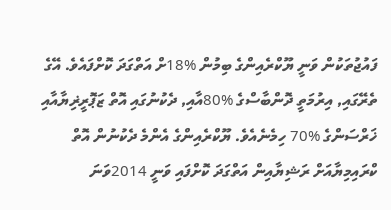ފައުޖުތަކުން ވަނީ ޔޫކްރެއިންގެ ބިމުން %18ށް އަތްގަދަ ކޮށްފައެވެ. އޭގެ ތެރޭގައި, އިރުމަތީ ދޮންބާސްގެ %80އާއި, ދެކުނުގައި އޮތް ޒަޕޮރީޜިޔާއާއި ޚަރްސަންގެ %70 ހިމެނެއެވެ. ޔޫކްރެއިންގެ އެންމެ ދެކުނުން އޮތް ކްރައިމިޔާއަށް ރަޝިޔާއިން އަތްގަދަ ކޮށްފައި ވަނީ 2014ވަނަ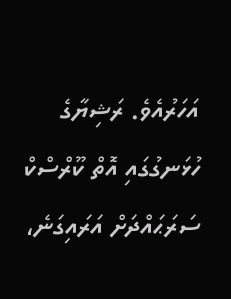އަހަރުއެވެ. ރަޝިޔާގެ ހުޅަނގުގައި އޮތް ކޫރްސްކް ސަރަޙައްދަށް އަރައިގަނެ،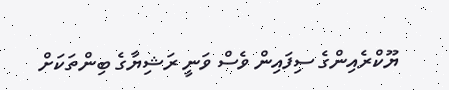ޔޫކްރެއިންގެ ސިފައިން ވެސް ވަނީ ރަޝިޔާގެ ބިންތަކަށް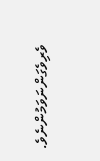ވެރިވެގަންނަވަމުންނެވެ.